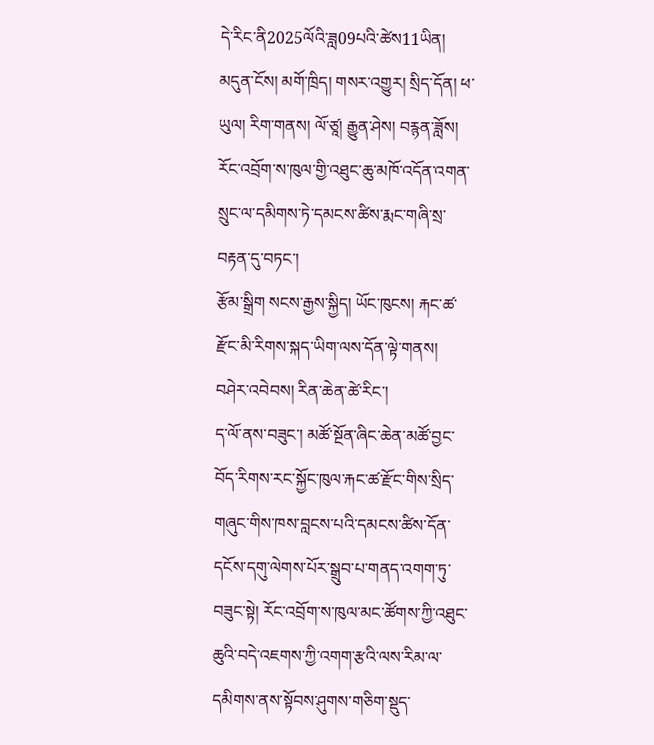དེ་རིང་ནི2025ལོའི་ཟླ09པའི་ཚེས11ཡིན།
མདུན་ངོས། མགོ་ཁྲིད། གསར་འགྱུར། སྲིད་དོན། ཕ་ཡུལ། རིག་གནས། ལོ་ཙཱ། རྒྱུན་ཤེས། བརྙན་ཟློས།
རོང་འབྲོག་ས་ཁུལ་གྱི་འཐུང་ཆུ་མཁོ་འདོན་འགན་སྲུང་ལ་དམིགས་ཏེ་དམངས་ཚིས་རྨང་གཞི་སྲ་བརྟན་དུ་བཏང་།
རྩོམ་སྒྲིག སངས་རྒྱས་སྐྱིད། ཡོང་ཁུངས། རྐང་ཚ་རྫོང་མི་རིགས་སྐད་ཡིག་ལས་དོན་ལྟེ་གནས། བཤེར་འབེབས། རིན་ཆེན་ཚེ་རིང་།
ད་ལོ་ནས་བཟུང་། མཚོ་སྔོན་ཞིང་ཆེན་མཚོ་བྱང་བོད་རིགས་རང་སྐྱོང་ཁུལ་རྐང་ཚ་རྫོང་གིས་སྲིད་གཞུང་གིས་ཁས་བླངས་པའི་དམངས་ཚིས་དོན་དངོས་དགུ་ལེགས་པོར་སྒྲུབ་པ་གནད་འགག་ཏུ་བཟུང་སྟེ། རོང་འབྲོག་ས་ཁུལ་མང་ཚོགས་ཀྱི་འཐུང་ཆུའི་བདེ་འཇགས་ཀྱི་འགག་རྩའི་ལས་རིམ་ལ་དམིགས་ནས་སྟོབས་ཤུགས་གཅིག་སྡུད་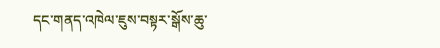དང་གནད་འཁེལ་ཇུས་བསྟར་སྒོས་ཆུ་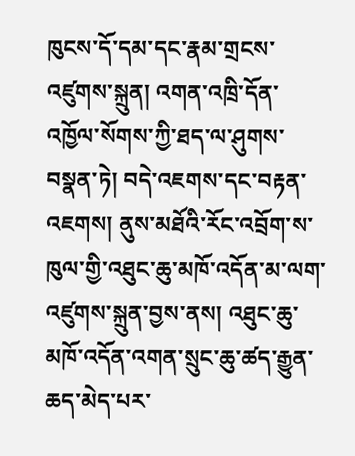ཁུངས་དོ་དམ་དང་རྣམ་གྲངས་འཛུགས་སྐྲུན། འགན་འཁྲི་དོན་འཁྱོལ་སོགས་ཀྱི་ཐད་ལ་ཤུགས་བསྣན་ཏེ། བདེ་འཇགས་དང་བརྟན་འཇགས། ནུས་མཐོའི་རོང་འབྲོག་ས་ཁུལ་གྱི་འཐུང་ཆུ་མཁོ་འདོན་མ་ལག་འཛུགས་སྐྲུན་བྱས་ནས། འཐུང་ཆུ་མཁོ་འདོན་འགན་སྲུང་ཆུ་ཚད་རྒྱུན་ཆད་མེད་པར་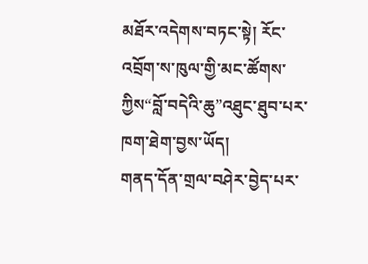མཐོར་འདེགས་བཏང་སྟེ། རོང་འབྲོག་ས་ཁུལ་གྱི་མང་ཚོགས་ཀྱིས“བློ་བདེའི་ཆུ”འཐུང་ཐུབ་པར་ཁག་ཐེག་བྱས་ཡོད།
གནད་དོན་གྲལ་བཤེར་བྱེད་པར་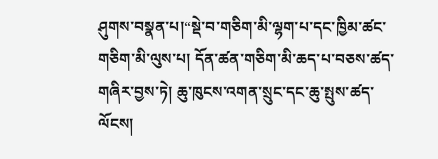ཤུགས་བསྣན་པ།“སྡེ་བ་གཅིག་མི་ལྷག་པ་དང་ཁྱིམ་ཚང་གཅིག་མི་ལུས་པ། དོན་ཚན་གཅིག་མི་ཆད་པ་བཅས་ཚད་གཞིར་བྱས་ཏེ། ཆུ་ཁུངས་འགན་སྲུང་དང་ཆུ་སྤུས་ཚད་ལོངས།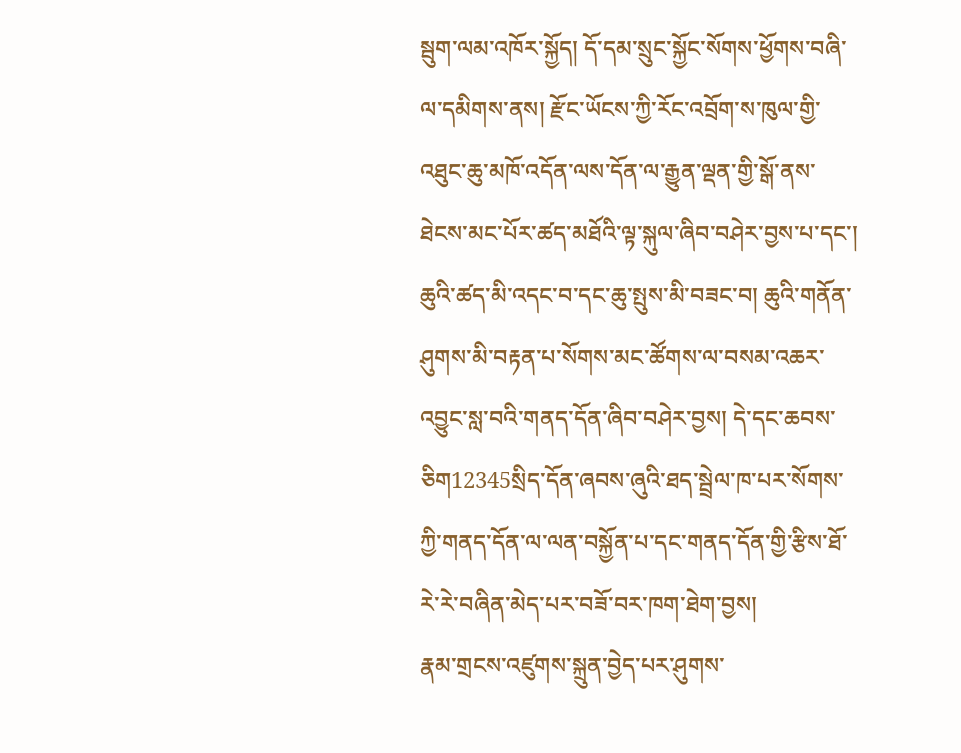སྦུག་ལམ་འཁོར་སྐྱོད། དོ་དམ་སྲུང་སྐྱོང་སོགས་ཕྱོགས་བཞི་ལ་དམིགས་ནས། རྫོང་ཡོངས་ཀྱི་རོང་འབྲོག་ས་ཁུལ་གྱི་འཐུང་ཆུ་མཁོ་འདོན་ལས་དོན་ལ་རྒྱུན་ལྡན་གྱི་སྒོ་ནས་ཐེངས་མང་པོར་ཚད་མཐོའི་ལྟ་སྐུལ་ཞིབ་བཤེར་བྱས་པ་དང་། ཆུའི་ཚད་མི་འདང་བ་དང་ཆུ་སྤུས་མི་བཟང་བ། ཆུའི་གནོན་ཤུགས་མི་བརྟན་པ་སོགས་མང་ཚོགས་ལ་བསམ་འཆར་འབྱུང་སླ་བའི་གནད་དོན་ཞིབ་བཤེར་བྱས། དེ་དང་ཆབས་ཅིག12345སྲིད་དོན་ཞབས་ཞུའི་ཐད་སྦྲེལ་ཁ་པར་སོགས་ཀྱི་གནད་དོན་ལ་ལན་བསྐྱོན་པ་དང་གནད་དོན་གྱི་རྩིས་ཐོ་རེ་རེ་བཞིན་མེད་པར་བཟོ་བར་ཁག་ཐེག་བྱས།
རྣམ་གྲངས་འཛུགས་སྐྲུན་བྱེད་པར་ཤུགས་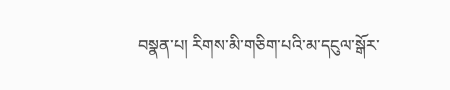བསྣན་པ། རིགས་མི་གཅིག་པའི་མ་དངུལ་སྒོར་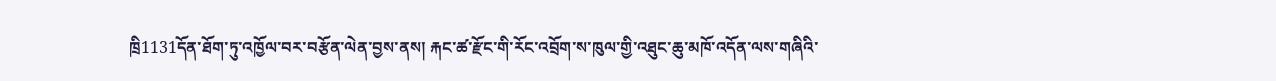ཁྲི1131དོན་ཐོག་ཏུ་འཁྱོལ་བར་བརྩོན་ལེན་བྱས་ནས། རྐང་ཚ་རྫོང་གི་རོང་འབྲོག་ས་ཁུལ་གྱི་འཐུང་ཆུ་མཁོ་འདོན་ལས་གཞིའི་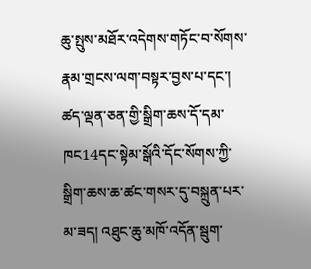ཆུ་སྤུས་མཐོར་འདེགས་གཏོང་བ་སོགས་རྣམ་གྲངས་ལག་བསྟར་བྱས་པ་དང་། ཚད་ལྡན་ཅན་གྱི་སྒྲིག་ཆས་དོ་དམ་ཁང14དང་སྟེམ་སྒོའི་དོང་སོགས་ཀྱི་སྒྲིག་ཆས་ཆ་ཚང་གསར་དུ་བསྐྲུན་པར་མ་ཟད། འཐུང་ཆུ་མཁོ་འདོན་སྦུག་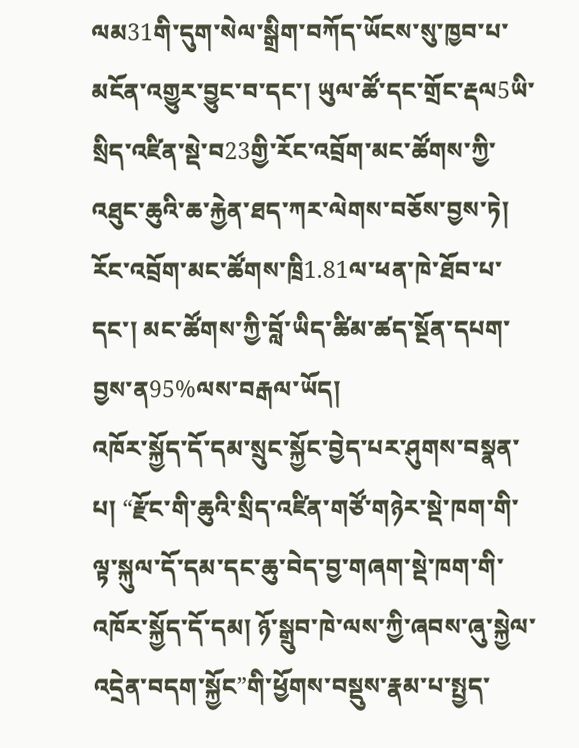ལམ31གི་དུག་སེལ་སྒྲིག་བཀོད་ཡོངས་སུ་ཁྱབ་པ་མངོན་འགྱུར་བྱུང་བ་དང་། ཡུལ་ཚོ་དང་གྲོང་རྡལ5ཡི་སྲིད་འཛིན་སྡེ་བ23གྱི་རོང་འབྲོག་མང་ཚོགས་ཀྱི་འཐུང་ཆུའི་ཆ་རྐྱེན་ཐད་ཀར་ལེགས་བཅོས་བྱས་ཏེ། རོང་འབྲོག་མང་ཚོགས་ཁྲི1.81ལ་ཕན་ཁེ་ཐོབ་པ་དང་། མང་ཚོགས་ཀྱི་བློ་ཡིད་ཚིམ་ཚད་སྔོན་དཔག་བྱས་ན95%ལས་བརྒལ་ཡོད།
འཁོར་སྐྱོད་དོ་དམ་སྲུང་སྐྱོང་བྱེད་པར་ཤུགས་བསྣན་པ། “རྫོང་གི་ཆུའི་སྲིད་འཛིན་གཙོ་གཉེར་སྡེ་ཁག་གི་ལྟ་སྐུལ་དོ་དམ་དང་ཆུ་བེད་བྱ་གཞག་སྡེ་ཁག་གི་འཁོར་སྐྱོད་དོ་དམ། ཉོ་སྒྲུབ་ཁེ་ལས་ཀྱི་ཞབས་ཞུ་སྐྱེལ་འདྲེན་བདག་སྐྱོང”གི་ཕྱོགས་བསྡུས་རྣམ་པ་སྤྱད་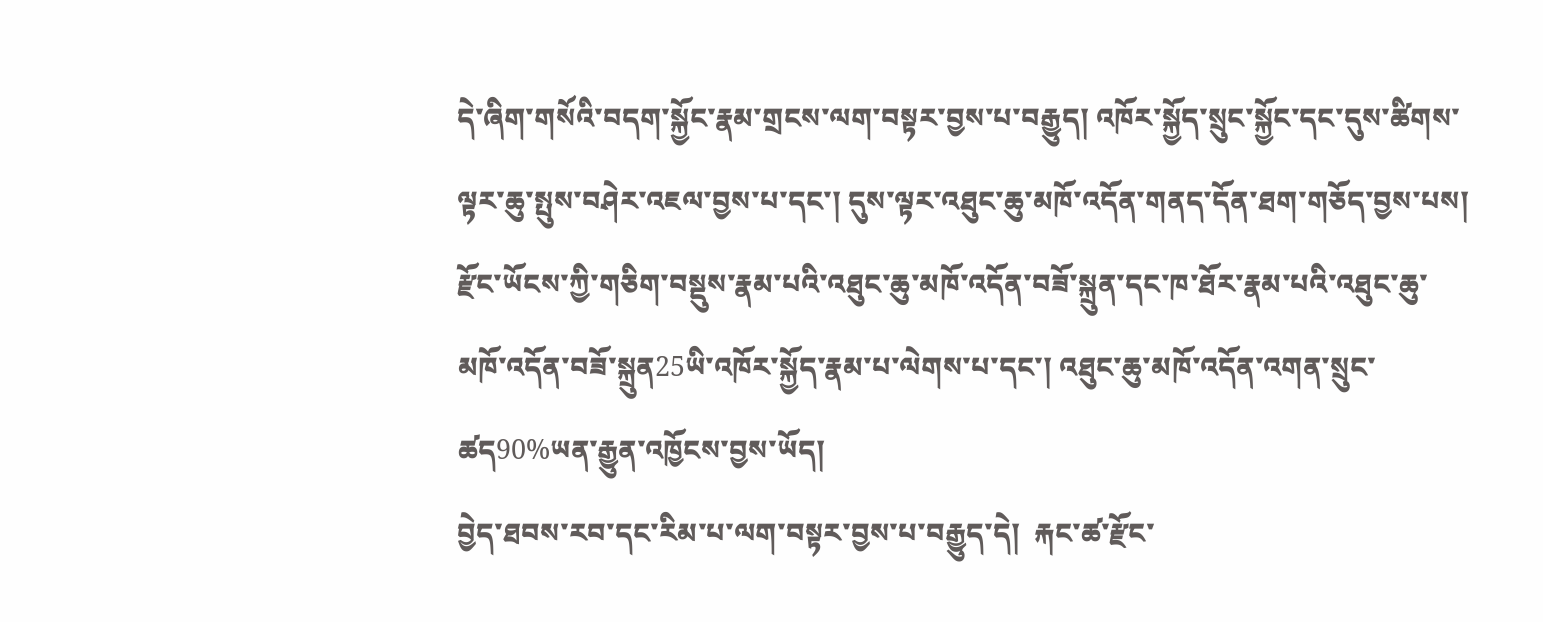དེ་ཞིག་གསོའི་བདག་སྐྱོང་རྣམ་གྲངས་ལག་བསྟར་བྱས་པ་བརྒྱུད། འཁོར་སྐྱོད་སྲུང་སྐྱོང་དང་དུས་ཚིགས་ལྟར་ཆུ་སྤུས་བཤེར་འཇལ་བྱས་པ་དང་། དུས་ལྟར་འཐུང་ཆུ་མཁོ་འདོན་གནད་དོན་ཐག་གཅོད་བྱས་པས། རྫོང་ཡོངས་ཀྱི་གཅིག་བསྡུས་རྣམ་པའི་འཐུང་ཆུ་མཁོ་འདོན་བཟོ་སྐྲུན་དང་ཁ་ཐོར་རྣམ་པའི་འཐུང་ཆུ་མཁོ་འདོན་བཟོ་སྐྲུན25ཡི་འཁོར་སྐྱོད་རྣམ་པ་ལེགས་པ་དང་། འཐུང་ཆུ་མཁོ་འདོན་འགན་སྲུང་ཚད90%ཡན་རྒྱུན་འཁྱོངས་བྱས་ཡོད།
བྱེད་ཐབས་རབ་དང་རིམ་པ་ལག་བསྟར་བྱས་པ་བརྒྱུད་དེ།  རྐང་ཚ་རྫོང་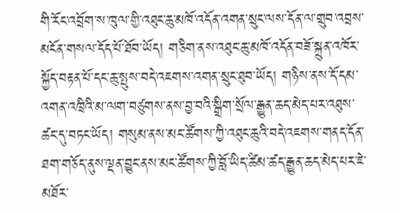གི་རོང་འབྲོག་ས་ཁུལ་གྱི་འཐུང་ཆུ་མཁོ་འདོན་འགན་སྲུང་ལས་དོན་ལ་གྲུབ་འབྲས་མངོན་གསལ་དོད་པོ་ཐོབ་ཡོད། གཅིག་ནས་འཐུང་ཆུ་མཁོ་འདོན་བཟོ་སྐྲུན་འཁོར་སྐྱོད་བརྟན་པོ་དང་ཆུ་སྤུས་བདེ་འཇགས་འགན་སྲུང་ཐུབ་ཡོད། གཉིས་ནས་དོ་དམ་འགན་འཁྲིའི་མ་ལག་བཙུགས་ནས་བྱ་བའི་སྒྲིག་སྲོལ་རྒྱུན་ཆད་མེད་པར་འཐུས་ཚང་དུ་བཏང་ཡོད། གསུམ་ནས་མང་ཚོགས་ཀྱི་འཐུང་ཆུའི་བདེ་འཇགས་གནད་དོན་ཐག་གཅོད་ནུས་ལྡན་བྱུང་ནས་མང་ཚོགས་ཀྱི་བློ་ཡིད་ཚིམ་ཚད་རྒྱུན་ཆད་མེད་པར་ཇེ་མཐོར་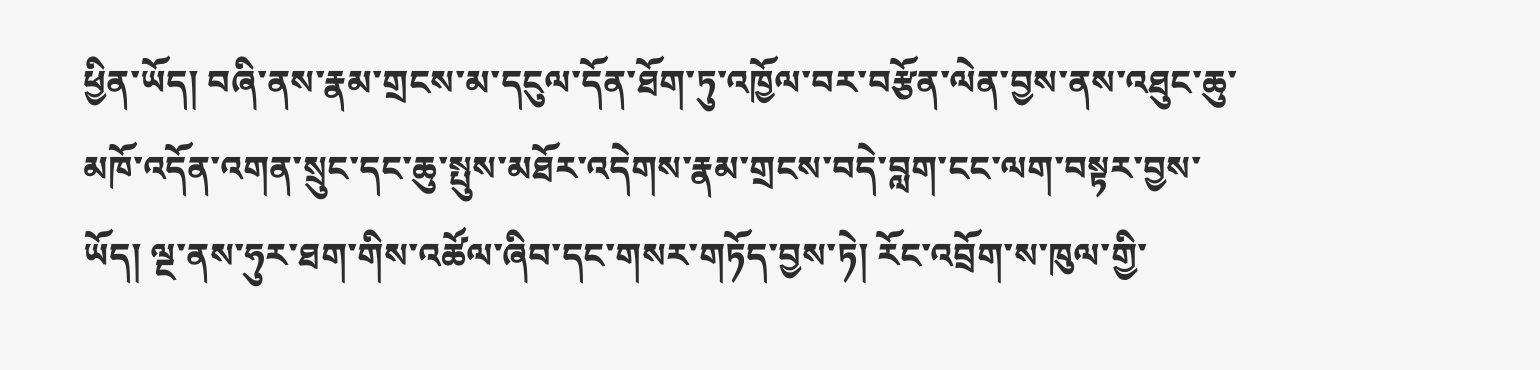ཕྱིན་ཡོད། བཞི་ནས་རྣམ་གྲངས་མ་དངུལ་དོན་ཐོག་ཏུ་འཁྱོལ་བར་བརྩོན་ལེན་བྱས་ནས་འཐུང་ཆུ་མཁོ་འདོན་འགན་སྲུང་དང་ཆུ་སྤུས་མཐོར་འདེགས་རྣམ་གྲངས་བདེ་བླག་ངང་ལག་བསྟར་བྱས་ཡོད། ལྔ་ནས་ཧུར་ཐག་གིས་འཚོལ་ཞིབ་དང་གསར་གཏོད་བྱས་ཏེ། རོང་འབྲོག་ས་ཁུལ་གྱི་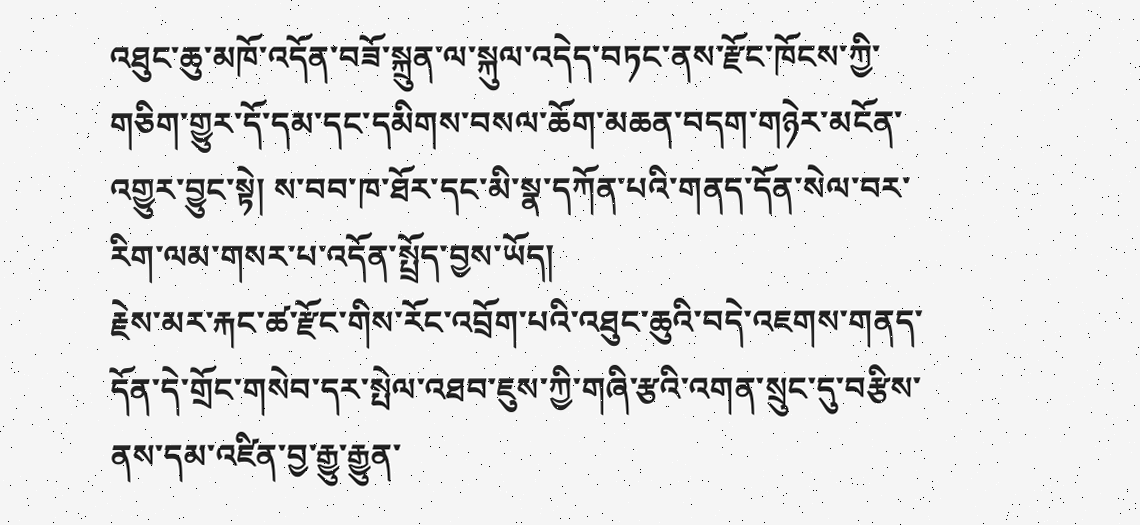འཐུང་ཆུ་མཁོ་འདོན་བཟོ་སྐྲུན་ལ་སྐུལ་འདེད་བཏང་ནས་རྫོང་ཁོངས་ཀྱི་གཅིག་གྱུར་དོ་དམ་དང་དམིགས་བསལ་ཆོག་མཆན་བདག་གཉེར་མངོན་འགྱུར་བྱུང་སྟེ། ས་བབ་ཁ་ཐོར་དང་མི་སྣ་དཀོན་པའི་གནད་དོན་སེལ་བར་རིག་ལམ་གསར་པ་འདོན་སྤྲོད་བྱས་ཡོད།
རྗེས་མར་རྐང་ཚ་རྫོང་གིས་རོང་འབྲོག་པའི་འཐུང་ཆུའི་བདེ་འཇགས་གནད་དོན་དེ་གྲོང་གསེབ་དར་སྤེལ་འཐབ་ཇུས་ཀྱི་གཞི་རྩའི་འགན་སྲུང་དུ་བརྩིས་ནས་དམ་འཛིན་བྱ་རྒྱུ་རྒྱུན་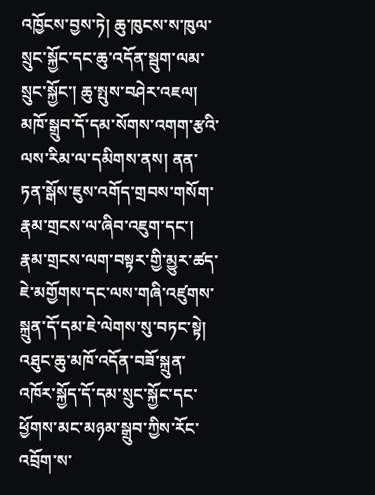འཁྱོངས་བྱས་ཏེ། ཆུ་ཁུངས་ས་ཁུལ་སྲུང་སྐྱོང་དང་ཆུ་འདོན་སྦུག་ལམ་སྲུང་སྐྱོང་། ཆུ་སྤུས་བཤེར་འཇལ། མཁོ་སྒྲུབ་དོ་དམ་སོགས་འགག་རྩའི་ལས་རིམ་ལ་དམིགས་ནས། ནན་ཏན་སྒོས་ཇུས་འགོད་གྲབས་གསོག་རྣམ་གྲངས་ལ་ཞིབ་འཇུག་དང་། རྣམ་གྲངས་ལག་བསྟར་གྱི་མྱུར་ཚད་ཇེ་མགྱོགས་དང་ལས་གཞི་འཛུགས་སྐྲུན་དོ་དམ་ཇེ་ལེགས་སུ་བཏང་སྟེ། འཐུང་ཆུ་མཁོ་འདོན་བཟོ་སྐྲུན་འཁོར་སྐྱོད་དོ་དམ་སྲུང་སྐྱོང་དང་ཕྱོགས་མང་མཉམ་སྒྲུབ་ཀྱིས་རོང་འབྲོག་ས་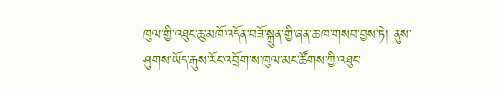ཁུལ་གྱི་འཐུང་ཆུ་མཁོ་འདོན་བཟོ་སྐྲུན་གྱི་ཞན་ཆ་ཁ་གསབ་བྱས་ཏེ། ནུས་ཤུགས་ཡོད་རྒུས་རོང་འབྲོག་ས་ཁུལ་མང་ཚོགས་ཀྱི་འཐུང་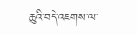ཆུའི་བདེ་འཇགས་ལ་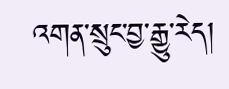འགན་སྲུང་བྱ་རྒྱུ་རེད།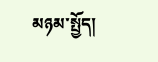མཉམ་སྤྱོད།